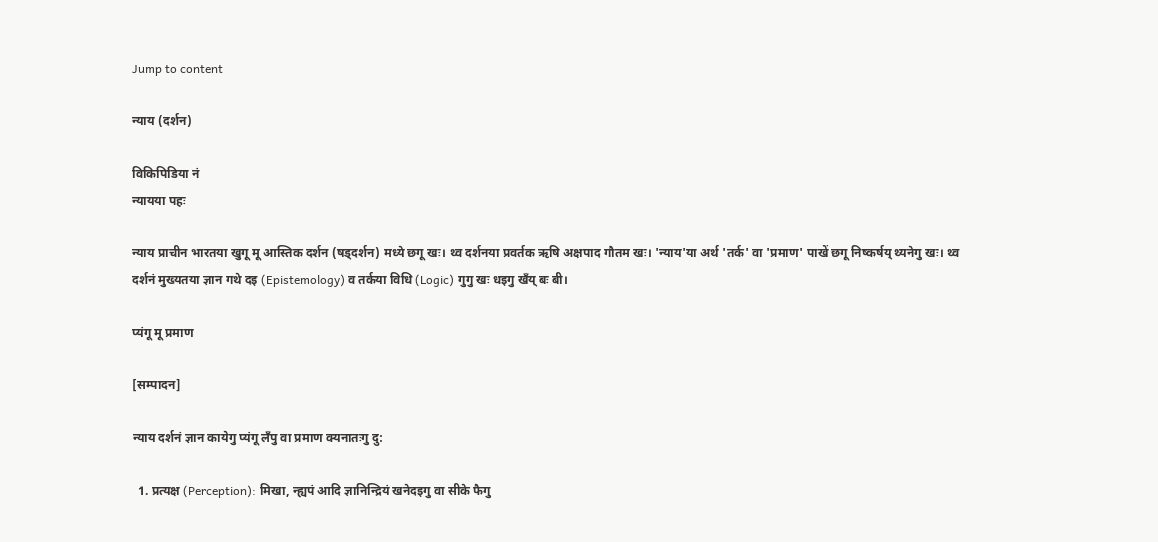Jump to content

न्याय (दर्शन)

विकिपिडिया नं
न्यायया पहः

न्याय प्राचीन भारतया खुगू मू आस्तिक दर्शन (षड्दर्शन) मध्ये छगू खः। थ्व दर्शनया प्रवर्तक ऋषि अक्षपाद गौतम खः। 'न्याय'या अर्थ 'तर्क' वा 'प्रमाण' पाखें छगू निष्कर्षय् थ्यनेगु खः। थ्व दर्शनं मुख्यतया ज्ञान गथे दइ (Epistemology) व तर्कया विधि (Logic) गुगु खः धइगु खँय् बः बी।

प्यंगू मू प्रमाण

[सम्पादन]

न्याय दर्शनं ज्ञान कायेगु प्यंगू लँपु वा प्रमाण क्यनातःगु दु:

  1. प्रत्यक्ष (Perception): मिखा, न्ह्यपं आदि ज्ञानिन्द्रियं खनेदइगु वा सीके फैगु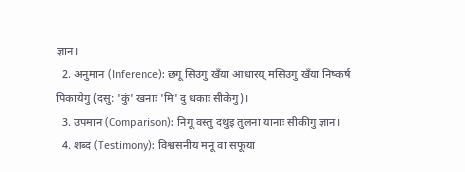ज्ञान।
  2. अनुमान (Inference): छगू सिउगु खँया आधारय् मसिउगु खँया निष्कर्ष पिकायेगु (दसु: 'कुं' खनाः 'मि' दु धकाः सीकेगु)।
  3. उपमान (Comparison): निगू वस्तु दथुइ तुलना यानाः सीकीगु ज्ञान।
  4. शब्द (Testimony): विश्वसनीय मनू वा सफूया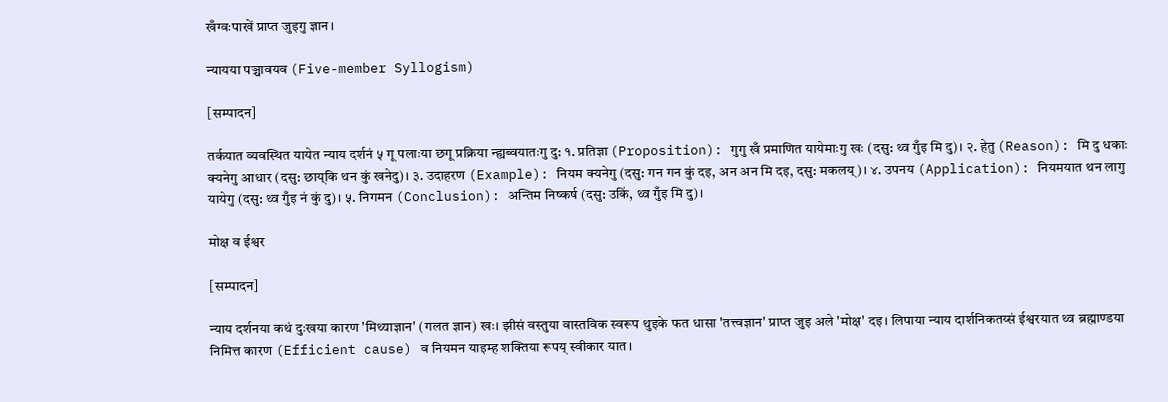खँग्वःपाखें प्राप्त जुइगु ज्ञान।

न्यायया पञ्चावयव (Five-member Syllogism)

[सम्पादन]

तर्कयात व्यवस्थित यायेत न्याय दर्शनं ५ गू पलाःया छगू प्रक्रिया न्ह्यब्वयातःगु दु: १. प्रतिज्ञा (Proposition): गुगु खँ प्रमाणित यायेमाःगु खः (दसु: थ्व गुँइ मि दु)। २. हेतु (Reason): मि दु धकाः क्यनेगु आधार (दसु: छाय्‌कि थन कुं खनेदु)। ३. उदाहरण (Example): नियम क्यनेगु (दसु: गन गन कुं दइ, अन अन मि दइ, दसु: मकलय्)। ४. उपनय (Application): नियमयात थन लागु यायेगु (दसु: थ्व गुँइ नं कुं दु)। ५. निगमन (Conclusion): अन्तिम निष्कर्ष (दसु: उकिं, थ्व गुँइ मि दु)।

मोक्ष व ईश्वर

[सम्पादन]

न्याय दर्शनया कथं दुःखया कारण 'मिथ्याज्ञान' (गलत ज्ञान) खः। झीसं वस्तुया वास्तविक स्वरूप थुइके फत धासा 'तत्त्वज्ञान' प्राप्त जुइ अले 'मोक्ष' दइ। लिपाया न्याय दार्शनिकतय्सं ईश्वरयात थ्व ब्रह्माण्डया निमित्त कारण (Efficient cause) व नियमन याइम्ह शक्तिया रूपय् स्वीकार यात।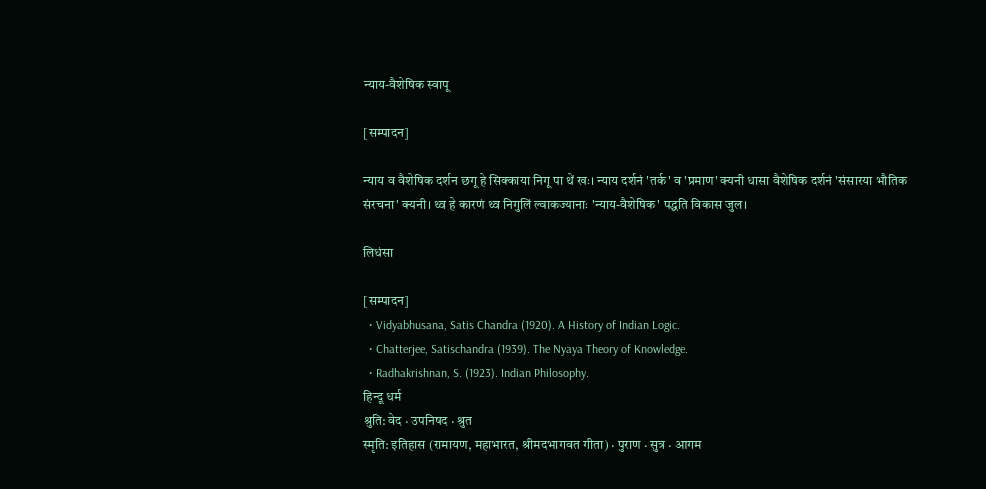न्याय-वैशेषिक स्वापू

[सम्पादन]

न्याय व वैशेषिक दर्शन छगू हे सिक्काया निगू पा थें खः। न्याय दर्शनं 'तर्क' व 'प्रमाण' क्यनी धासा वैशेषिक दर्शनं 'संसारया भौतिक संरचना' क्यनी। थ्व हे कारणं थ्व निगुलिं ल्वाकज्यानाः 'न्याय-वैशेषिक' पद्धति विकास जुल।

लिधंसा

[सम्पादन]
  • Vidyabhusana, Satis Chandra (1920). A History of Indian Logic.
  • Chatterjee, Satischandra (1939). The Nyaya Theory of Knowledge.
  • Radhakrishnan, S. (1923). Indian Philosophy.
हिन्दू धर्म
श्रुति: वेद · उपनिषद · श्रुत
स्मृति: इतिहास (रामायण, महाभारत, श्रीमदभागवत गीता) · पुराण · सुत्र · आगम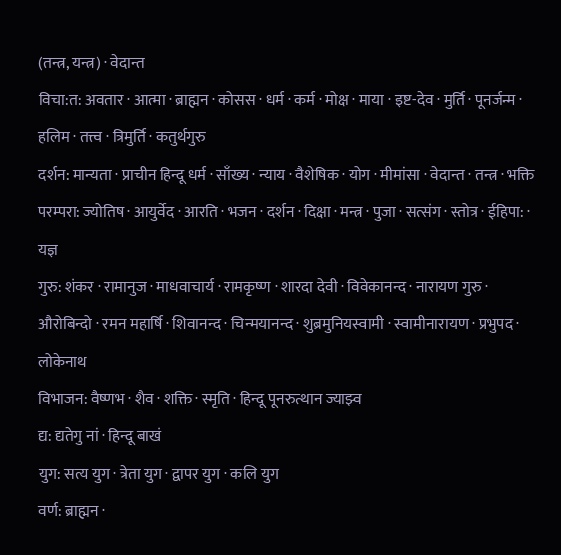(तन्त्र, यन्त्र) · वेदान्त
विचा:त: अवतार · आत्मा · ब्राह्मन · कोसस · धर्म · कर्म · मोक्ष · माया · इष्ट-देव · मुर्ति · पूनर्जन्म · हलिम · तत्त्व · त्रिमुर्ति · कतुर्थगुरु
दर्शन: मान्यता · प्राचीन हिन्दू धर्म · साँख्य · न्याय · वैशेषिक · योग · मीमांसा · वेदान्त · तन्त्र · भक्ति
परम्परा: ज्योतिष · आयुर्वेद · आरति · भजन · दर्शन · दिक्षा · मन्त्र · पुजा · सत्संग · स्तोत्र · ईहिपा: · यज्ञ
गुरु: शंकर · रामानुज · माधवाचार्य · रामकृष्ण · शारदा देवी · विवेकानन्द · नारायण गुरु · औरोबिन्दो · रमन महार्षि · शिवानन्द · चिन्‍मयानन्‍द · शुब्रमुनियस्वामी · स्वामीनारायण · प्रभुपद · लोकेनाथ
विभाजन: वैष्णभ · शैव · शक्ति · स्मृति · हिन्दू पूनरुत्थान ज्याझ्व
द्य: द्यतेगु नां · हिन्दू बाखं
युग: सत्य युग · त्रेता युग · द्वापर युग · कलि युग
वर्ण: ब्राह्मन ·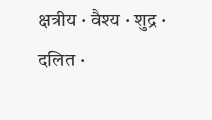क्षत्रीय · वैश्य · शुद्र · दलित ·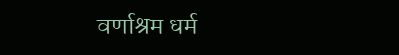वर्णाश्रम धर्म